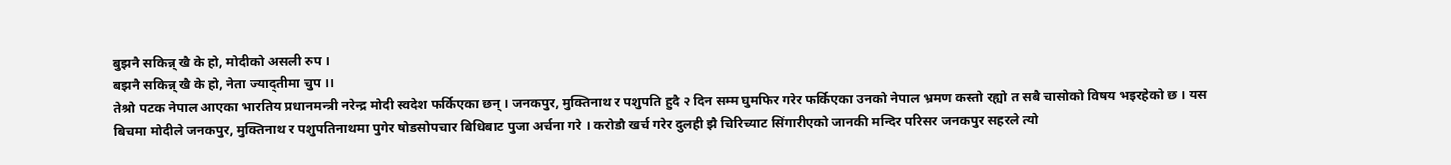बुझनै सकिन्न् खै के हो, मोदीको असली रुप ।
बझनै सकिन्न् खै के हो, नेता ज्याद्तीमा चुप ।।
तेश्रो पटक नेपाल आएका भारतिय प्रधानमन्त्री नरेन्द्र मोदी स्वदेश फर्किएका छन् । जनकपुर, मुक्तिनाथ र पशुपति हुदै २ दिन सम्म घुमफिर गरेर फर्किएका उनको नेपाल भ्रमण कस्तो रह्यो त सबै चासोको विषय भइरहेको छ । यस बिचमा मोदीले जनकपुर, मुक्तिनाथ र पशुपतिनाथमा पुगेर षोडसोपचार बिधिबाट पुजा अर्चना गरे । करोडौ खर्च गरेर दुलही झै चिरिच्याट सिंगारीएको जानकी मन्दिर परिसर जनकपुर सहरले त्यो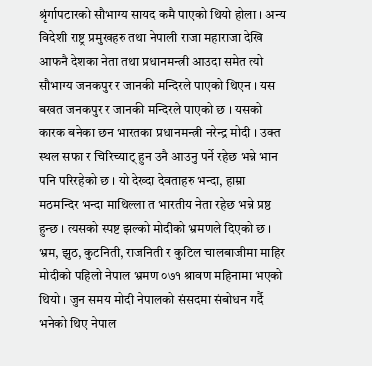श्रृंर्गापटारको सौभाग्य सायद कमै पाएको थियो होला । अन्य विदेशी राष्ट्र प्रमुखहरु तथा नेपाली राजा महाराजा देखि आफनै देशका नेता तथा प्रधानमन्त्री आउदा समेत त्यो सौभाग्य जनकपुर र जानकी मन्दिरले पाएको थिएन । यस बखत जनकपुर र जानकी मन्दिरले पाएको छ । यसको कारक बनेका छन भारतका प्रधानमन्त्री नरेन्द्र मोदी । उक्त स्थल सफा र चिरिच्याट् हुन उनै आउनु पर्ने रहेछ भन्ने भान पनि परिरहेको छ । यो देख्दा देवताहरु भन्दा, हाम्रा मठमन्दिर भन्दा माथिल्ला त भारतीय नेता रहेछ भन्ने प्रष्ठ हुन्छ । त्यसको स्पष्ट झल्को मोदीको भ्रमणले दिएको छ । भ्रम, झुठ, कुटनिती, राजनिती र कुटिल चालबाजीमा माहिर मोदीको पहिलो नेपाल भ्रमण ०७१ श्रावण महिनामा भएको थियो । जुन समय मोदी नेपालको संसदमा संबोधन गर्दै भनेको थिए नेपाल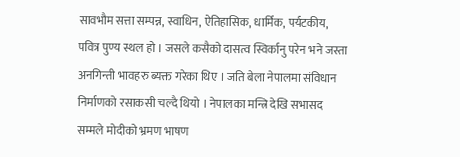सावभौम सत्ता सम्पन्न, स्वाधिन, ऐतिहासिक, धार्मिक, पर्यटकीय, पवित्र पुण्य स्थल हो । जसले कसैको दासत्व स्विर्कानु परेन भने जस्ता अनगिन्ती भावहरु ब्यक्त गरेका थिए । जति बेला नेपालमा संविधान निर्माणको रसाकसी चल्दै थियो । नेपालका मन्त्रि देखि सभासद सम्मले मोदीको भ्रमण भाषण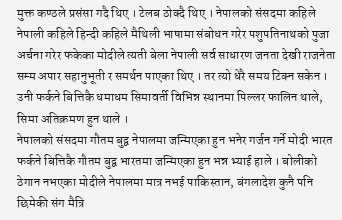मुक्त कण्ठले प्रसंसा गदै थिए । टेलब ठोक्दै थिए । नेपालको संसदमा कहिले नेपाली कहिले हिन्दी कहिले मैथिली भाषामा संबोधन गरेर पशुपतिनाथको पुजा अर्चना गरेर फकेका मोदीले त्यती बेला नेपाली सर्व साधारण जनता देखी राजनेता सम्म अपार सहानुभूती र समर्थन पाएका थिए । तर त्यो धेरै समय टिक्न सकेन । उनी फर्कने बित्तिकै धमाधम सिमावर्ती विभिन्न स्थानमा पिल्लर फालिन थाले, सिमा अतिक्रमण हुन थाले ।
नेपालको संसदमा गौतम बुद्व नेपालमा जन्मिएका हुन भनेर गर्जन गर्ने मोदी भारत फर्कने बित्तिकै गौतम बुद्व भारतमा जन्मिएका हुन भन्न भ्याई हाले । बोलीको ठेगान नभएका मोदीले नेपालमा मात्र नभई पाकिस्तान, बंगलादेश कुनै पनि छिमेकी संग मैत्रि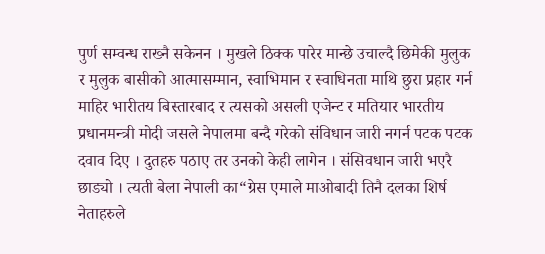पुर्ण सम्वन्ध राख्नै सकेनन । मुखले ठिक्क पारेर मान्छे उचाल्दै छिमेकी मुलुक र मुलुक बासीको आत्मासम्मान, स्वाभिमान र स्वाधिनता माथि छुरा प्रहार गर्न माहिर भारीतय बिस्तारबाद र त्यसको असली एजेन्ट र मतियार भारतीय प्रधानमन्त्री मोदी जसले नेपालमा बन्दै गरेको संविधान जारी नगर्न पटक पटक दवाव दिए । दुतहरु पठाए तर उनको केही लागेन । संसिवधान जारी भएरै छाड्यो । त्यती बेला नेपाली का“ग्रेस एमाले माओबादी तिनै दलका शिर्ष नेताहरुले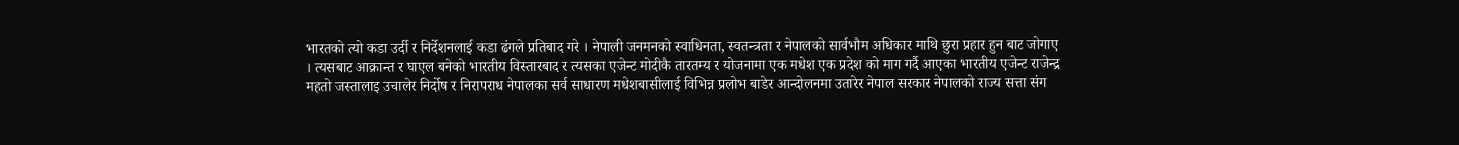भारतको त्यो कडा उर्दी र निर्देशनलाई कडा ढंगले प्रतिबाद गरे । नेपाली जनमनको स्वाधिनता, स्वतन्त्रता र नेपालको सार्वभौम अधिकार माथि छुरा प्रहार हुन बाट जोगाए । त्यसबाट आक्रान्त र घाएल बनेको भारतीय विस्तारबाद र त्यसका एजेन्ट मोदीकै तारतम्य र योजनामा एक मधेश एक प्रदेश को माग गर्दै आएका भारतीय एजेन्ट राजेन्द्र महतो जस्तालाइ उचालेर निर्दोष र निरापराध नेपालका सर्व साधारण मधेशबासीलाई विभिन्न प्रलोभ बाडेर आन्दोलनमा उतारेर नेपाल सरकार नेपालको राज्य सत्ता संग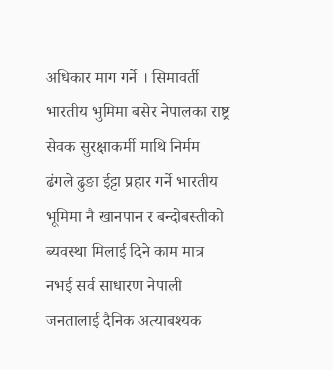अधिकार माग गर्ने । सिमावर्ती भारतीय भुमिमा बसेर नेपालका राष्ट्र सेवक सुरक्षाकर्मी माथि निर्मम ढंगले ढुङा ईट्टा प्रहार गर्ने भारतीय भूमिमा नै खानपान र बन्दोबस्तीको ब्यवस्था मिलाई दिने काम मात्र नभई सर्व साधारण नेपाली जनतालाई दैनिक अत्याबश्यक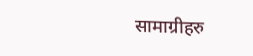सामाग्रीहरु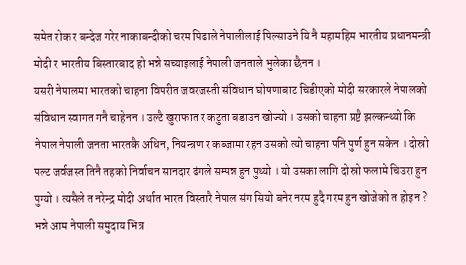समेत रोक र बन्देज गरेर नाकाबन्दीको चरम पिढाले नेपालीलाई पिल्साउने यि नै महामहिम भारतीय प्रधानमन्त्री मोदी र भारतीय बिस्तारबाद हो भन्ने सच्याइलाई नेपाली जनताले भुलेका छैनन ।
यसरी नेपालमा भारतको चाहना विपरीत जवरजस्ती संविधान घोषणाबाट चिडीएको मोदी सरकारले नेपालको संविधान स्वागत गनै चाहेनन । उल्टै खुराफात र कटुता बडाउन खोज्यो । उसको चाहना प्रष्टै झल्कन्थ्यो कि नेपाल नेपाली जनता भारतकै अधिन, नियन्त्रण र कब्जामा रहन उसको त्यो चाहना पनि पुर्ण हुन सकेन । दोस्रो पल्ट जर्वजस्त तिनै तहको निर्वाचन सानदार ढंगले सम्पन्न हुन पुथ्यो । यो उसका लागि दोस्रो फलामे चिउरा हुन पुग्यो । त्यसैले त नरेन्द्र मोदी अर्थात भारत विस्तारै नेपाल संग सियो बनेर नरम हुदै गरम हुन खोजेको त होइन ? भन्ने आम नेपाली समुदाय भित्र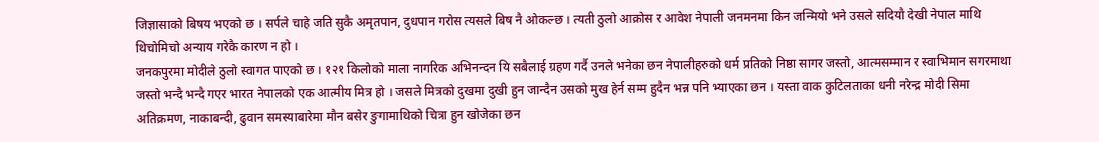जिज्ञासाको बिषय भएको छ । सर्पले चाहे जति सुकै अमृतपान, दुधपान गरोस त्यसले बिष नै ओकल्छ । त्यती ठुलो आक्रोस र आवेश नेपाली जनमनमा किन जन्मियो भने उसले सदियौ देखी नेपाल माथि थिचोमिचो अन्याय गरेकै कारण न हो ।
जनकपुरमा मोदीले ठुलो स्वागत पाएको छ । १२१ किलोको माला नागरिक अभिनन्दन यि सबैलाई ग्रहण गर्दै उनले भनेका छन नेपालीहरुको धर्म प्रतिको निष्ठा सागर जस्तो, आत्मसम्मान र स्वाभिमान सगरमाथा जस्तो भन्दै भन्दै गएर भारत नेपालको एक आत्मीय मित्र हो । जसले मित्रको दुखमा दुखी हुन जान्दैन उसको मुख हेर्न सम्म हुदैन भन्न पनि भ्याएका छन । यस्ता वाक कुटिलताका धनी नरेन्द्र मोदी सिमा अतिक्रमण, नाकाबन्दी, ढुवान समस्याबारेमा मौन बसेर ङुगामाथिको चित्रा हुन खोजेका छन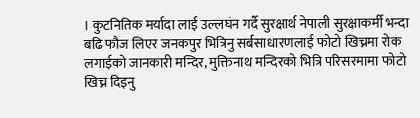। कुटनितिक मर्यादा लाई उल्लघंन गर्दै सुरक्षार्थ नेपाली सुरक्षाकर्मी भन्दा बढि फौज लिएर जनकपुर भित्रिनु सर्बसाधारणलाई फोटो खिच्नमा रोक लगाईको जानकारी मन्दिर, मुक्तिनाथ मन्दिरको भित्रि परिसरमामा फोटो खिच्न दिइनु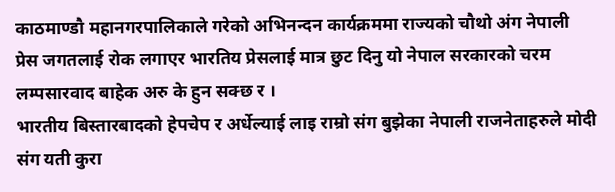काठमाण्डौ महानगरपालिकाले गरेको अभिनन्दन कार्यक्रममा राज्यको चौथो अंग नेपाली प्रेस जगतलाई रोक लगाएर भारतिय प्रेसलाई मात्र छुट दिनु यो नेपाल सरकारको चरम लम्पसारवाद बाहेक अरु के हुन सक्छ र ।
भारतीय बिस्तारबादको हेपचेप र अर्धेल्याई लाइ राम्रो संग बुझेका नेपाली राजनेताहरुले मोदी संग यती कुरा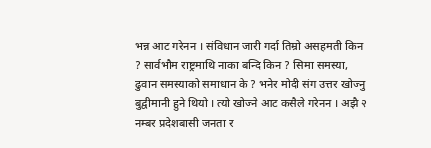भन्न आट गरेनन । संविधान जारी गर्दा तिम्रो असहमती किन ? सार्वभौम राष्ट्रमाथि नाका बन्दि किन ? सिमा समस्या, ढुवान समस्याको समाधान के ? भनेर मोदी संग उत्तर खोज्नु बुद्वीमानी हुने थियो । त्यो खोज्ने आट कसैले गरेनन । अझै २ नम्बर प्रदेशबासी जनता र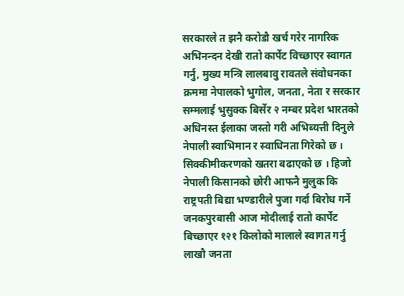सरकारले त झनै करोडौ खर्च गरेर नागरिक अभिनन्दन देखी रातो कार्पेट विच्छाएर स्वागत गर्नु, मुख्य मन्त्रि लालबावु रावतले संवोधनका क्रममा नेपालको भुगोल, जनता, नेता र सरकार सम्मलाई भुसुक्क बिर्सेर २ नम्बर प्रदेश भारतको अधिनस्त ईलाका जस्तो गरी अभिब्यत्ती दिनुले नेपाली स्वाभिमान र स्वाधिनता गिरेको छ । सिक्कीमीकरणको खतरा बढाएको छ । हिजो नेपाली किसानको छोरी आफनै मुलुक कि राष्ट्रपती बिद्या भण्डारीले पुजा गर्दा बिरोध गर्ने जनकपुरबासी आज मोदीलाई रातो कार्पेट बिच्छाएर १२१ किलोको मालाले स्वागत गर्नु लाखौ जनता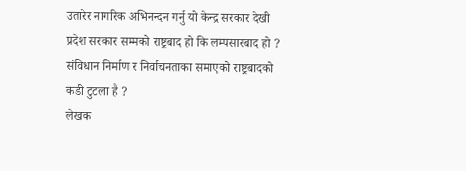उतारेर नागरिक अभिनन्दन गर्नु यो केन्द्र सरकार देखी प्रदेश सरकार सम्मको राष्ट्रबाद हो कि लम्पसारबाद हो ? संविधान निर्माण र निर्वाचनताका समाएको राष्ट्रबादको कडी टुटला है ?
लेखक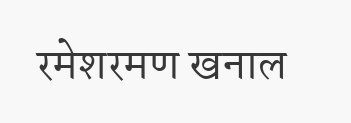रमेशरमण खनाल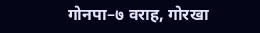गोनपा–७ वराह, गोरखा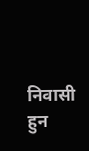निवासी हुन